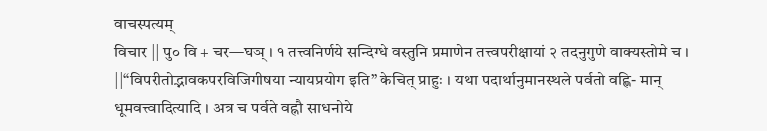वाचस्पत्यम्
विचार || पु० वि + चर—घञ् । १ तत्त्वनिर्णये सन्दिग्धे वस्तुनि प्रमाणेन तत्त्वपरीक्षायां २ तदनुगुणे वाक्यस्तोमे च । ||“विपरीतोद्भावकपरविजिगीषया न्यायप्रयोग इति” केचित् प्राहुः । यथा पदार्थानुमानस्थले पर्वतो वह्णि- मान् धूमवत्त्वादित्यादि । अत्र च पर्वते वह्नौ साधनोये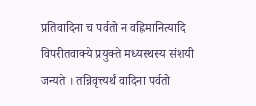प्रतिवादिना च पर्वतो न वह्निमानित्यादि विपरीतवाक्ये प्रयुक्ते मध्यस्थस्य संशयी जन्यते । तन्निवृत्त्यर्थं वादिना पर्वतो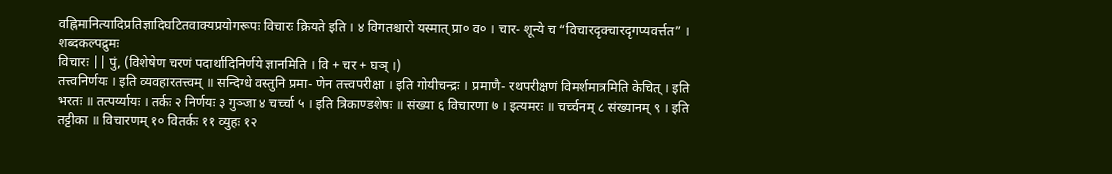वह्निमानित्यादिप्रतिज्ञादिघटितवाक्यप्रयोगरूपः विचारः क्रियते इति । ४ विगतश्चारो यस्मात् प्रा० व० । चार- शून्ये च “विचारदृक्चारदृगप्यवर्त्तत” ।
शब्दकल्पद्रुमः
विचारः || पुं, (विशेषेण चरणं पदार्थादिनिर्णये ज्ञानमिति । वि + चर + घञ् ।)
तत्त्वनिर्णयः । इति व्यवहारतत्त्वम् ॥ सन्दिग्धे वस्तुनि प्रमा- णेन तत्त्वपरीक्षा । इति गोयीचन्द्रः । प्रमाणै- रथपरीक्षणं विमर्शमात्रमिति केचित् । इति भरतः ॥ तत्पर्य्यायः । तर्कः २ निर्णयः ३ गुञ्जा ४ चर्च्चा ५ । इति त्रिकाण्डशेषः ॥ संख्या ६ विचारणा ७ । इत्यमरः ॥ चर्च्चनम् ८ संख्यानम् ९ । इति तट्टीका ॥ विचारणम् १० वितर्कः ११ व्युहः १२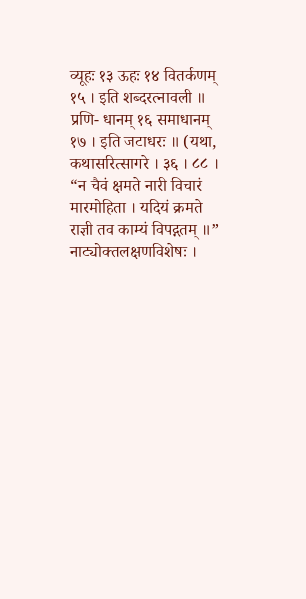व्यूहः १३ ऊहः १४ वितर्कणम् १५ । इति शब्दरत्नावली ॥ प्रणि- धानम् १६ समाधानम् १७ । इति जटाधरः ॥ (यथा, कथासरित्सागरे । ३६ । ८८ । “न चैवं क्षमते नारी विचारं मारमोहिता । यदियं क्रमते राज्ञी तव काम्यं विपद्गतम् ॥” नाट्योक्तलक्षणविशेषः ।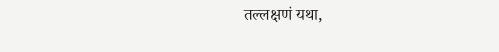तल्लक्षणं यथा,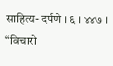साहित्य- दर्पणे । ६ । ४४७ । “विचारो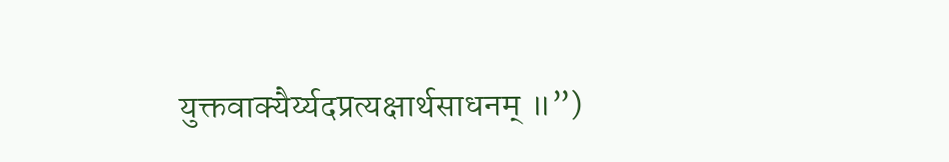युक्तवाक्यैर्य्यदप्रत्यक्षार्थसाधनम् ॥”)